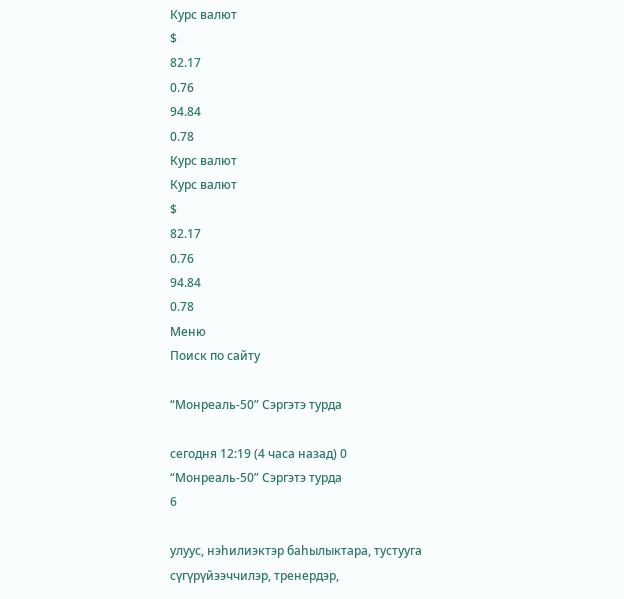Курс валют
$
82.17
0.76
94.84
0.78
Курс валют
Курс валют
$
82.17
0.76
94.84
0.78
Меню
Поиск по сайту

“Монреаль-50” Сэргэтэ турда

сегодня 12:19 (4 часа назад) 0
“Монреаль-50” Сэргэтэ турда
6

улуус, нэһилиэктэр баһылыктара, тустууга сүгүрүйээччилэр, тренердэр,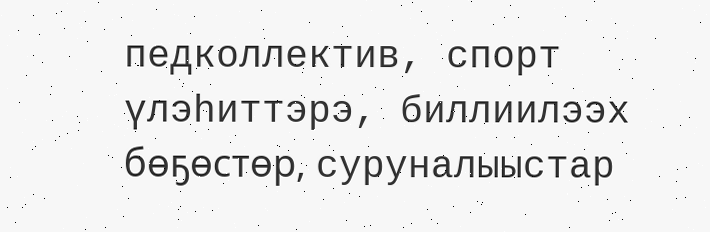педколлектив, спорт үлэһиттэрэ, биллиилээх бөҕөстөр, суруналыыстар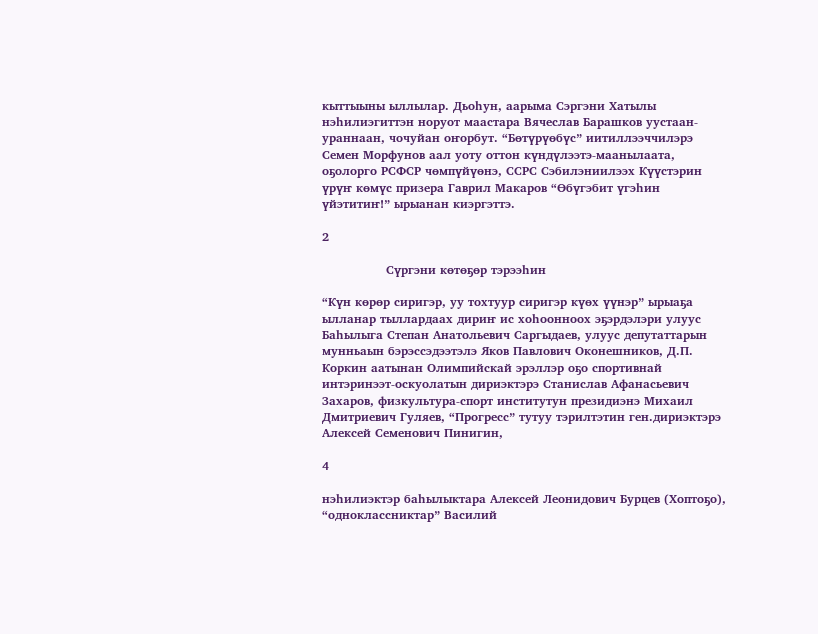кыттыыны ыллылар. Дьоһун, аарыма Сэргэни Хатылы нэһилиэгиттэн норуот маастара Вячеслав Барашков уустаан-ураннаан, чочуйан оҥорбут. “Бөтүрүөбүс” иитиллээччилэрэ Семен Морфунов аал уоту оттон күндүлээтэ-маанылаата, оҕолорго РСФСР чөмпүйүөнэ, ССРС Сэбилэниилээх Күүстэрин үрүҥ көмүс призера Гаврил Макаров “Өбүгэбит үгэһин үйэтитиҥ!” ырыанан киэргэттэ.

2

                Сүргэни көтөҕөр тэрээһин

“Күн көрөр сиригэр, уу тохтуур сиригэр күөх үүнэр” ырыаҕа ылланар тыллардаах дириҥ ис хоһоонноох эҕэрдэлэри улуус Баһылыга Степан Анатольевич Саргыдаев, улуус депутаттарын мунньаын бэрэссэдээтэлэ Яков Павлович Оконешников, Д.П. Коркин аатынан Олимпийскай эрэллэр оҕо спортивнай интэринээт-оскуолатын дириэктэрэ Станислав Афанасьевич Захаров, физкультура-спорт институтун президиэнэ Михаил Дмитриевич Гуляев, “Прогресс” тутуу тэрилтэтин ген.дириэктэрэ Алексей Семенович Пинигин,

4

нэһилиэктэр баһылыктара Алексей Леонидович Бурцев (Хоптоҕо), “одноклассниктар” Василий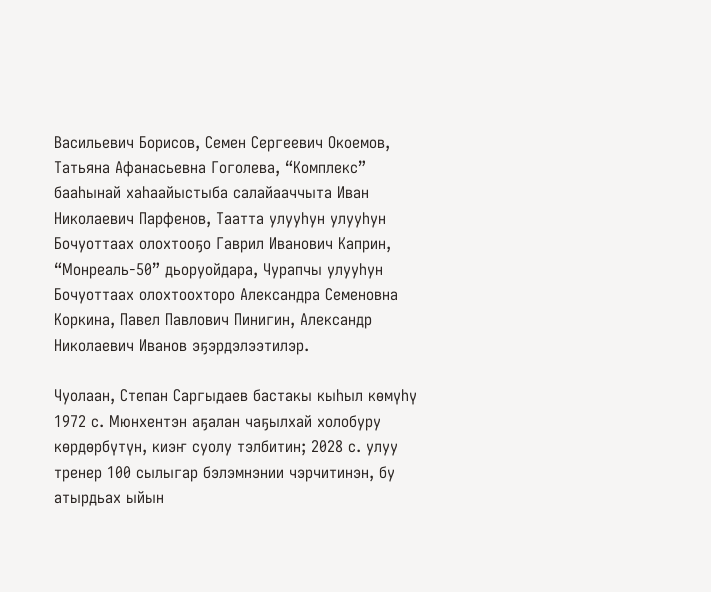Васильевич Борисов, Семен Сергеевич Окоемов, Татьяна Афанасьевна Гоголева, “Комплекс” бааһынай хаһаайыстыба салайааччыта Иван Николаевич Парфенов, Таатта улууһун улууһун Бочуоттаах олохтооҕо Гаврил Иванович Каприн, “Монреаль-50” дьоруойдара, Чурапчы улууһун Бочуоттаах олохтоохторо Александра Семеновна Коркина, Павел Павлович Пинигин, Александр Николаевич Иванов эҕэрдэлээтилэр.

Чуолаан, Степан Саргыдаев бастакы кыһыл көмүһү 1972 с. Мюнхентэн аҕалан чаҕылхай холобуру көрдөрбүтүн, киэҥ суолу тэлбитин; 2028 с. улуу тренер 100 сылыгар бэлэмнэнии чэрчитинэн, бу атырдьах ыйын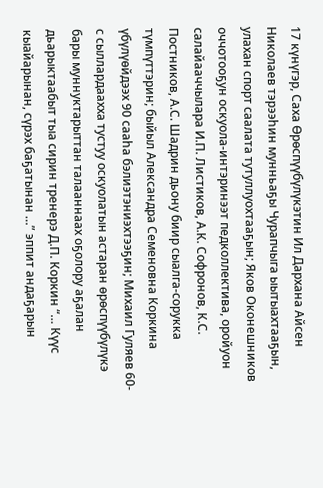17 күнүгэр, Саха Өрөспүүбүлүкэтин Ил Дархана Айсен Николаев тэрээһин мунньаҕы Чурапчыга ыытыахтааҕын, улахан спорт саалата тутуллуохтааҕын; Яков Оконешников оччотооҕун оскуола-интэринээт педколлектива, оройуон салайааччылара И.П. Листиков, А.К. Софронов, К.С. Постников, А.С. Шадрин дьону биир сыалга-сорукка түмпүттэрин; быйыл Александра Семеновна Коркина үбүлүөйдээх 90 сааһа бэлиэтэниэхтээҕин; Михаил Гуляев 60-с сыллардаахха тустуу оскуолатын астаран өрөспүүбүлүкэ бары муннуктарыттан талааннаах оҕолору аҕалан дьарыктаабыт тыа сирин тренерэ Д.П. Коркин “… Күүс кыайарынан, сүрэх баҕатынан …” эппит андаҕарын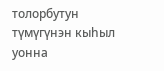толорбутун түмүгүнэн кыһыл уонна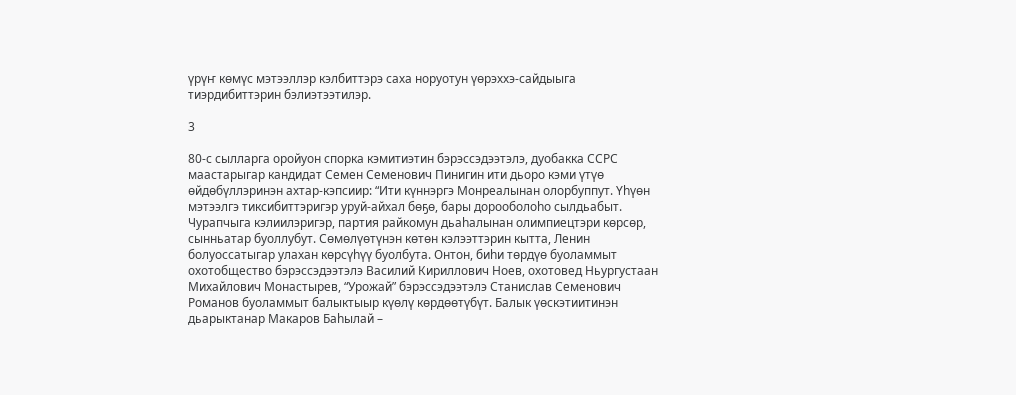үрүҥ көмүс мэтээллэр кэлбиттэрэ саха норуотун үөрэххэ-сайдыыга тиэрдибиттэрин бэлиэтээтилэр.

3

80-с сылларга оройуон спорка кэмитиэтин бэрэссэдээтэлэ, дуобакка ССРС маастарыгар кандидат Семен Семенович Пинигин ити дьоро кэми үтүө өйдөбүллэринэн ахтар-кэпсиир: “Ити күннэргэ Монреалынан олорбуппут. Үһүөн мэтээлгэ тиксибиттэригэр уруй-айхал бөҕө, бары дорооболоһо сылдьабыт. Чурапчыга кэлиилэригэр, партия райкомун дьаһалынан олимпиецтэри көрсөр, сынньатар буоллубут. Сөмөлүөтүнэн көтөн кэлээттэрин кытта, Ленин болуоссатыгар улахан көрсүһүү буолбута. Онтон, биһи төрдүө буоламмыт охотобщество бэрэссэдээтэлэ Василий Кириллович Ноев, охотовед Ньургустаан Михайлович Монастырев, “Урожай” бэрэссэдээтэлэ Станислав Семенович Романов буоламмыт балыктыыр күөлү көрдөөтүбүт. Балык үөскэтиитинэн дьарыктанар Макаров Баһылай –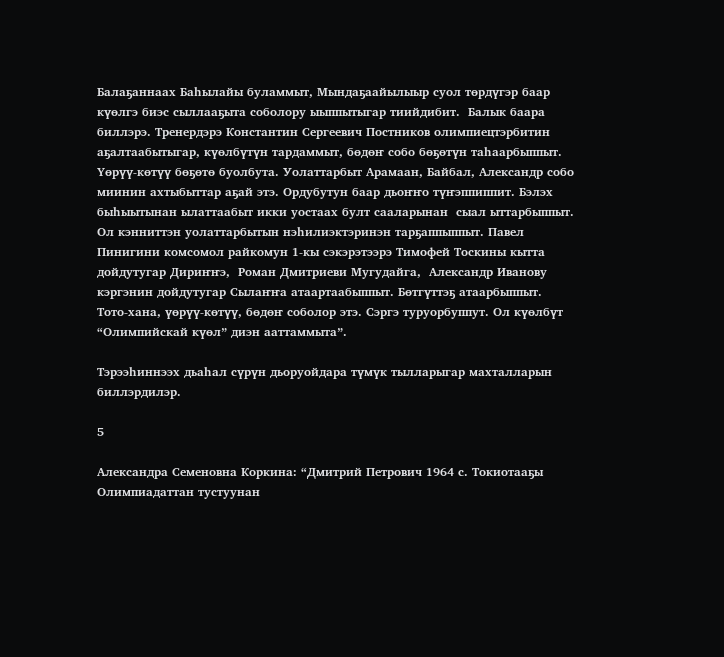Балаҕаннаах Баһылайы буламмыт, Мындаҕаайылыыр суол төрдүгэр баар күөлгэ биэс сыллааҕыта соболору ыыппытыгар тиийдибит.  Балык баара биллэрэ. Тренердэрэ Константин Сергеевич Постников олимпиецтэрбитин аҕалтаабытыгар, күөлбүтүн тардаммыт, бөдөҥ собо бөҕөтүн таһаарбыппыт. Үөрүү-көтүү бөҕөтө буолбута. Уолаттарбыт Арамаан, Байбал, Александр собо миинин ахтыбыттар аҕай этэ. Ордубутун баар дьоҥҥо түҥэппиппит. Бэлэх быһыытынан ылаттаабыт икки уостаах булт сааларынан  сыал ыттарбыппыт. Ол кэнниттэн уолаттарбытын нэһилиэктэринэн тарҕаппыппыт. Павел Пинигини комсомол райкомун 1-кы сэкэрэтээрэ Тимофей Тоскины кытта дойдутугар Дириҥҥэ,  Роман Дмитриеви Мугудайга,  Александр Иванову кэргэнин дойдутугар Сылаҥҥа атаартаабыппыт. Бөтгүттэҕ атаарбыппыт. Тото-хана, үөрүү-көтүү, бөдөҥ соболор этэ. Сэргэ туруорбуппут. Ол күөлбүт “Олимпийскай күөл” диэн ааттаммыта”.

Тэрээһиннээх дьаһал сүрүн дьоруойдара түмүк тылларыгар махталларын биллэрдилэр.

5

Александра Семеновна Коркина: “Дмитрий Петрович 1964 с. Токиотааҕы Олимпиадаттан тустуунан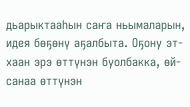дьарыктааһын саҥа ньымаларын,  идея бөҕөнү аҕалбыта. Оҕону эт-хаан эрэ өттүнэн буолбакка, өй-санаа өттүнэн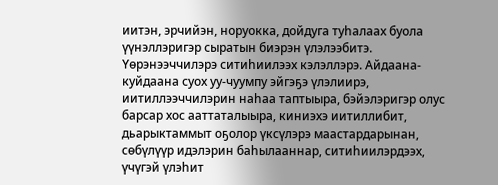иитэн, эрчийэн, норуокка, дойдуга туһалаах буола үүнэллэригэр сыратын биэрэн үлэлээбитэ. Үөрэнээччилэрэ ситиһиилээх кэлэллэрэ. Айдаана-куйдаана суох уу-чуумпу эйгэҕэ үлэлиирэ, иитиллээччилэрин наһаа таптыыра, бэйэлэригэр олус барсар хос ааттаталыыра, киниэхэ иитиллибит, дьарыктаммыт оҕолор үксүлэрэ маастардарынан, сөбүлүүр идэлэрин баһылааннар, ситиһиилэрдээх, үчүгэй үлэһит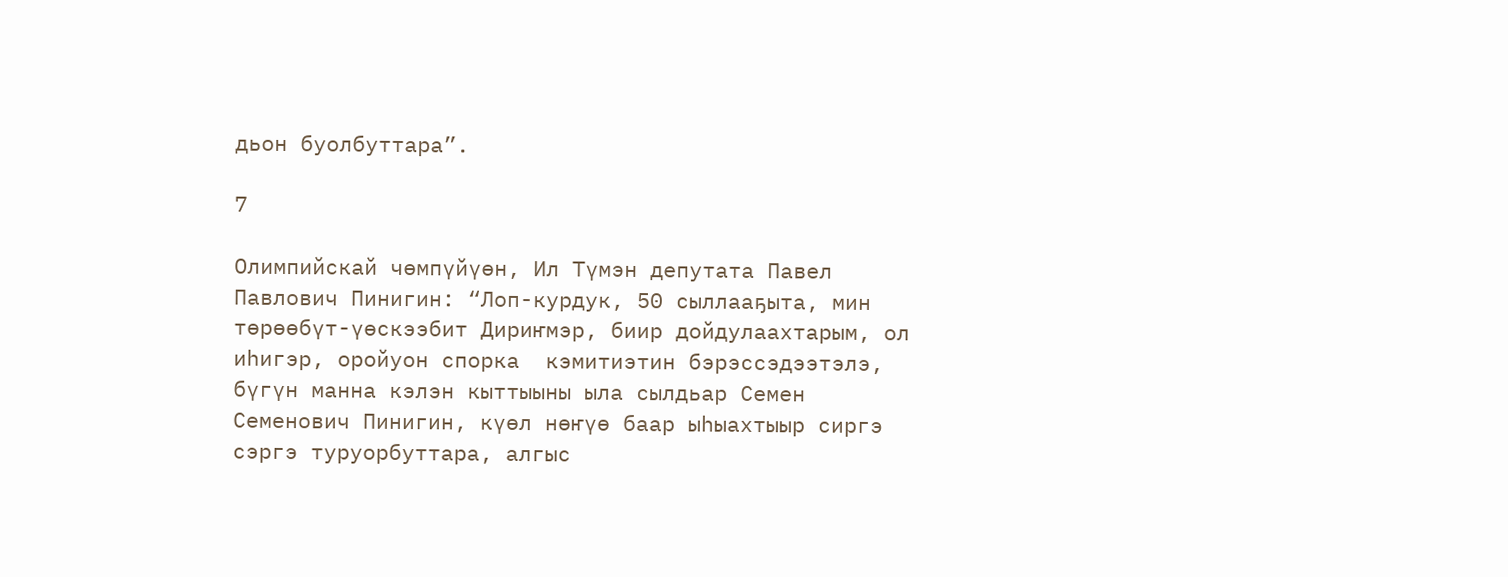дьон буолбуттара”.

7

Олимпийскай чөмпүйүөн, Ил Түмэн депутата Павел Павлович Пинигин: “Лоп-курдук, 50 сыллааҕыта, мин төрөөбүт-үөскээбит Дириҥмэр, биир дойдулаахтарым, ол иһигэр, оройуон спорка  кэмитиэтин бэрэссэдээтэлэ, бүгүн манна кэлэн кыттыыны ыла сылдьар Семен Семенович Пинигин, күөл нөҥүө баар ыһыахтыыр сиргэ сэргэ туруорбуттара, алгыс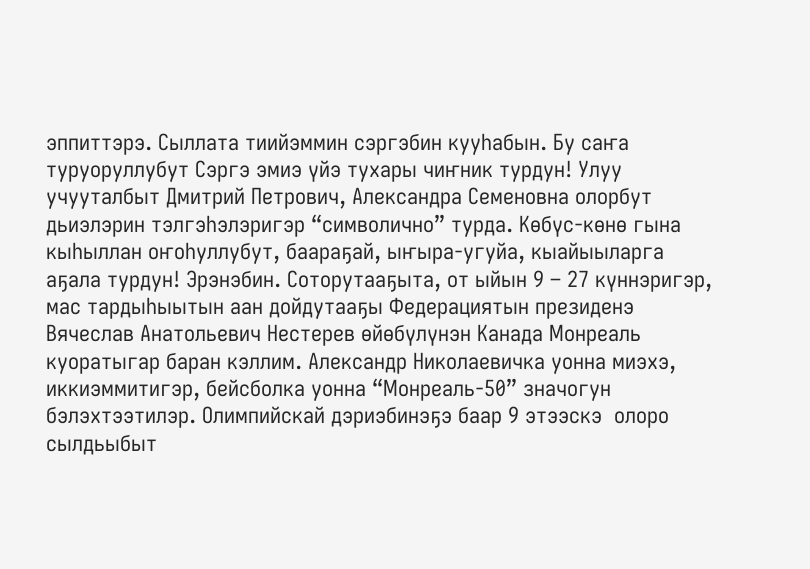эппиттэрэ. Сыллата тиийэммин сэргэбин кууһабын. Бу саҥа туруоруллубут Сэргэ эмиэ үйэ тухары чиҥник турдун! Улуу учууталбыт Дмитрий Петрович, Александра Семеновна олорбут дьиэлэрин тэлгэһэлэригэр “символично” турда. Көбүс-көнө гына кыһыллан оҥоһуллубут, баараҕай, ыҥыра-угуйа, кыайыыларга аҕала турдун! Эрэнэбин. Соторутааҕыта, от ыйын 9 – 27 күннэригэр, мас тардыһыытын аан дойдутааҕы Федерациятын президенэ Вячеслав Анатольевич Нестерев өйөбүлүнэн Канада Монреаль куоратыгар баран кэллим. Александр Николаевичка уонна миэхэ, иккиэммитигэр, бейсболка уонна “Монреаль-50” значогун бэлэхтээтилэр. Олимпийскай дэриэбинэҕэ баар 9 этээскэ  олоро сылдьыбыт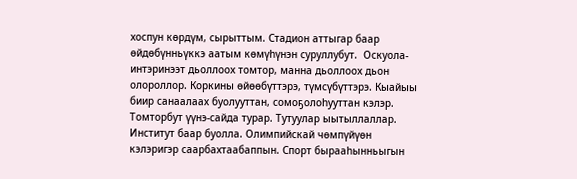хоспун көрдүм, сырыттым. Стадион аттыгар баар өйдөбүнньүккэ аатым көмүһүнэн суруллубут.  Оскуола-интэринээт дьоллоох томтор, манна дьоллоох дьон олороллор. Коркины өйөөбүттэрэ, түмсүбүттэрэ. Кыайыы биир санаалаах буолууттан, сомоҕолоһууттан кэлэр. Томторбут үүнэ-сайда турар. Тутуулар ыытыллаллар. Институт баар буолла. Олимпийскай чөмпүйүөн кэлэригэр саарбахтаабаппын. Спорт бырааһынньыгын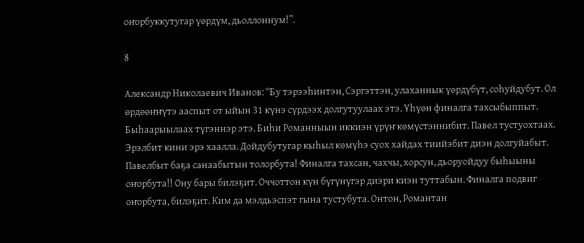оҥорбуккутугар үөрдүм, дьоллоннум!”.

8

Александр Николаевич Иванов: “Бу тэрээһинтэн, Сэргэттэн, улаханнык үөрдүбүт, соһуйдубут. Ол өрдөөҥҥүтэ ааспыт от ыйын 31 күнэ сүрдээх долгутуулаах этэ. Үһүөн финалга тахсыбыппыт. Быһаарыылаах түгэннэр этэ. Биһи Романныын иккиэн үрүҥ көмүстэннибит. Павел тустуохтаах. Эрэлбит кини эрэ хаалла. Дойдубутугар кыһыл көмүһэ суох хайдах тиийэбит диэн долгуйабыт. Павелбыт баҕа санаабытын толорбута! Финалга тахсан, чахчы, хорсун, дьоруойдуу быһыыны оҥорбута!! Ону бары билэҕит. Оччоттон күн бүгүнүгэр диэри киэн туттабын. Финалга подвиг оҥорбута, билэҕит. Ким да мэлдьэспэт гына тустубута. Онтон, Романтан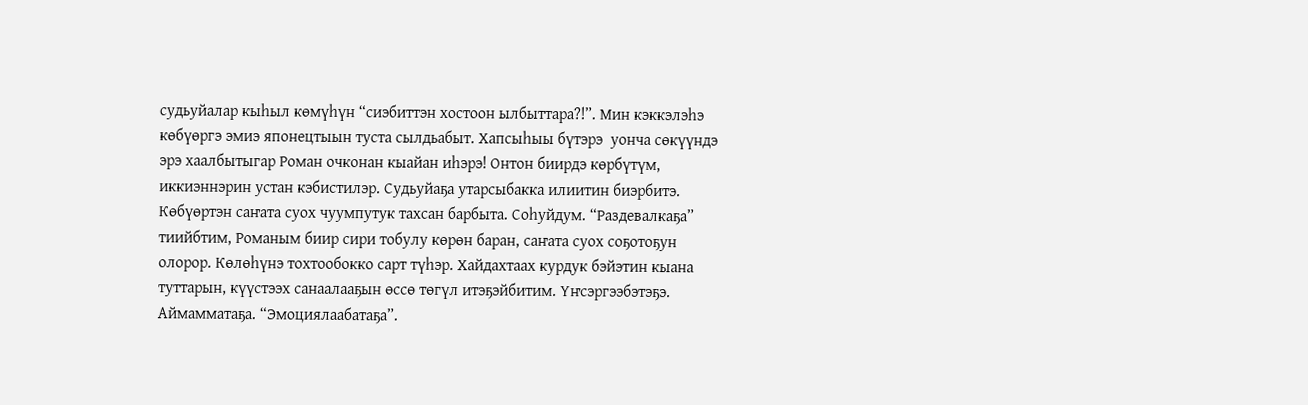судьуйалар кыһыл көмүһүн “сиэбиттэн хостоон ылбыттара?!”. Мин кэккэлэһэ көбүөргэ эмиэ японецтыын туста сылдьабыт. Хапсыһыы бүтэрэ  уонча сөкүүндэ эрэ хаалбытыгар Роман очконан кыайан иһэрэ! Онтон биирдэ көрбүтүм, иккиэннэрин устан кэбистилэр. Судьуйаҕа утарсыбакка илиитин биэрбитэ. Көбүөртэн саҥата суох чуумпутук тахсан барбыта. Соһуйдум. “Раздевалкаҕа” тиийбтим, Романым биир сири тобулу көрөн баран, саҥата суох соҕотоҕун олорор. Көлөһүнэ тохтообокко сарт түһэр. Хайдахтаах курдук бэйэтин кыана туттарын, күүстээх санаалааҕын өссө төгүл итэҕэйбитим. Үҥсэргээбэтэҕэ. Аймамматаҕа. “Эмоциялаабатаҕа”.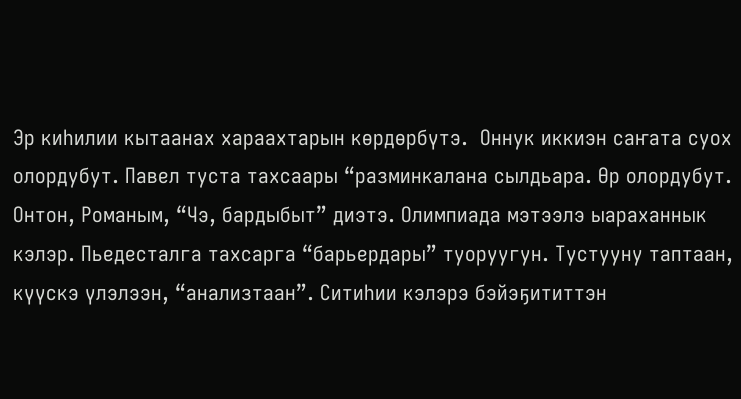Эр киһилии кытаанах хараахтарын көрдөрбүтэ.  Оннук иккиэн саҥата суох олордубут. Павел туста тахсаары “разминкалана сылдьара. Өр олордубут. Онтон, Романым, “Чэ, бардыбыт” диэтэ. Олимпиада мэтээлэ ыараханнык кэлэр. Пьедесталга тахсарга “барьердары” туоруугун. Тустууну таптаан, күүскэ үлэлээн, “анализтаан”. Ситиһии кэлэрэ бэйэҕититтэн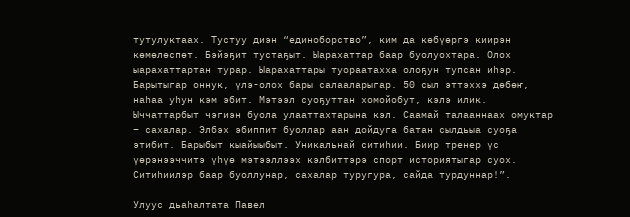тутулуктаах. Тустуу диэн “единоборство”, ким да көбүөргэ киирэн көмөлөспөт. Бэйэҕит тустаҕыт. Ыарахаттар баар буолуохтара. Олох ыарахаттартан турар. Ыарахаттары туораатахха олоҕун тупсан иһэр. Барытыгар оннук, үлэ-олох бары салааларыгар. 50 сыл эттэххэ дөбөҥ, наһаа уһун кэм эбит. Мэтээл суоҕуттан хомойобут, кэлэ илик. Ыччаттарбыт чэгиэн буола улааттахтарына кэл. Саамай талааннаах омуктар – сахалар. Элбэх эбиппит буоллар аан дойдуга батан сылдьыа суоҕа этибит. Барыбыт кыайыыбыт. Уникальнай ситиһии. Биир тренер үс үөрэнээччитэ үһүө мэтээллээх кэлбиттэрэ спорт историятыгар суох. Ситиһиилэр баар буоллунар, сахалар туругура, сайда турдуннар!”.

Улуус дьаһалтата Павел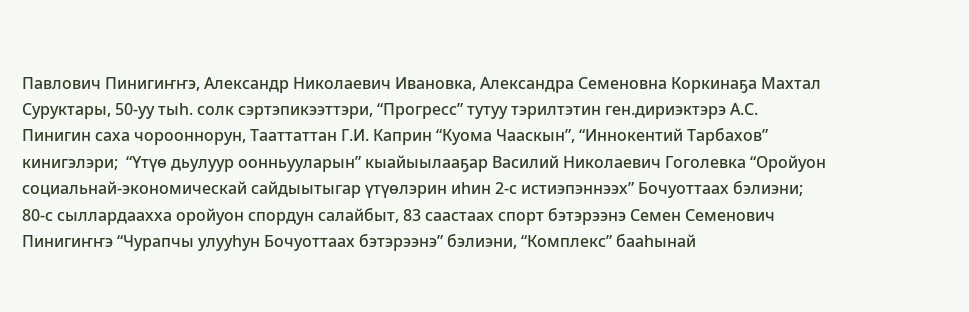Павлович Пинигиҥҥэ, Александр Николаевич Ивановка, Александра Семеновна Коркинаҕа Махтал Суруктары, 50-уу тыһ. солк сэртэпикээттэри, “Прогресс” тутуу тэрилтэтин ген.дириэктэрэ А.С. Пинигин саха чорооннорун, Тааттаттан Г.И. Каприн “Куома Чааскын”, “Иннокентий Тарбахов” кинигэлэри;  “Үтүө дьулуур оонньууларын” кыайыылааҕар Василий Николаевич Гоголевка “Оройуон социальнай-экономическай сайдыытыгар үтүөлэрин иһин 2-с истиэпэннээх” Бочуоттаах бэлиэни; 80-с сыллардаахха оройуон спордун салайбыт, 83 саастаах спорт бэтэрээнэ Семен Семенович Пинигиҥҥэ “Чурапчы улууһун Бочуоттаах бэтэрээнэ” бэлиэни, “Комплекс” бааһынай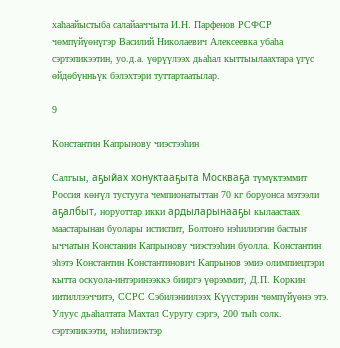хаһаайыстыба салайааччыта И.Н. Парфенов РСФСР чөмпүйүөнүгэр Василий Николаевич Алексеевка убаһа сэртэпикээтин, уо.д.а. үөрүүлээх дьаһал кыттыылаахтара үгүс өйдөбүнньүк бэлэхтэри туттартаатылар.

9

Константин Капрынову чиэстээһин

Салгыы, аҕыйах хонуктааҕыта Москваҕа түмүктэммит Россия көҥүл тустууга чемпионатыттан 70 кг боруонса мэтээли аҕалбыт, норуоттар икки ардыларынааҕы кылаастаах маастарынан буолары истиспит, Болтоҥо нэһилиэгин бастыҥ ыччатын Констанин Капрынову чиэстээһин буолла. Константин эһэтэ Константин Константинович Капрынов эмиэ олимпиецтэри кытта оскуола-интэринээккэ бииргэ үөрэммит, Д.П. Коркин иитиллээччитэ, ССРС Сэбилэниилээх Күүстэрин чөмпүйүөнэ этэ. Улуус дьаһалтата Махтал Суругу сэргэ, 200 тыһ солк. сэртэпикээти, нэһилиэктэр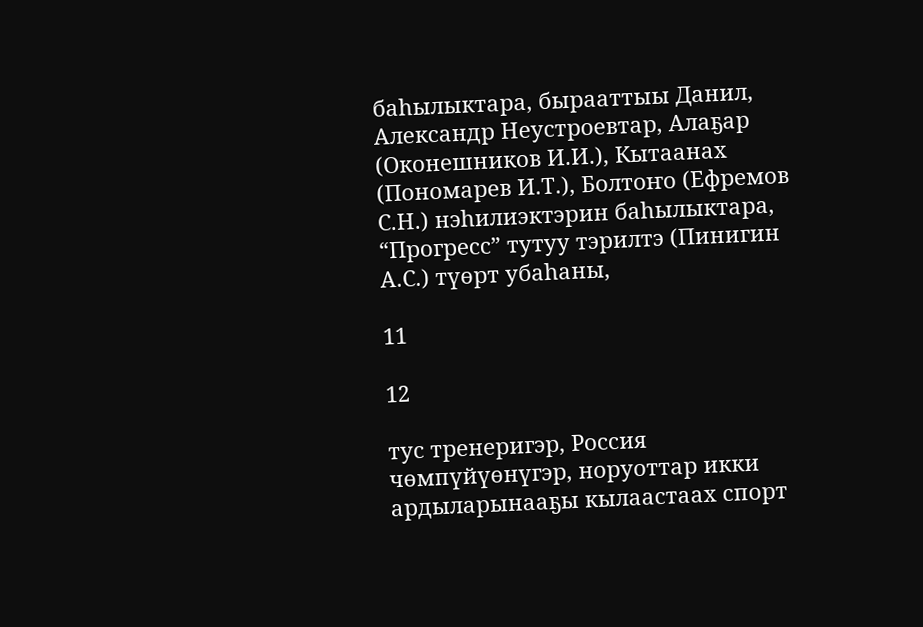баһылыктара, бырааттыы Данил, Александр Неустроевтар, Алаҕар (Оконешников И.И.), Кытаанах (Пономарев И.Т.), Болтоҥо (Ефремов С.Н.) нэһилиэктэрин баһылыктара, “Прогресс” тутуу тэрилтэ (Пинигин А.С.) түөрт убаһаны,

11

12

тус тренеригэр, Россия чөмпүйүөнүгэр, норуоттар икки ардыларынааҕы кылаастаах спорт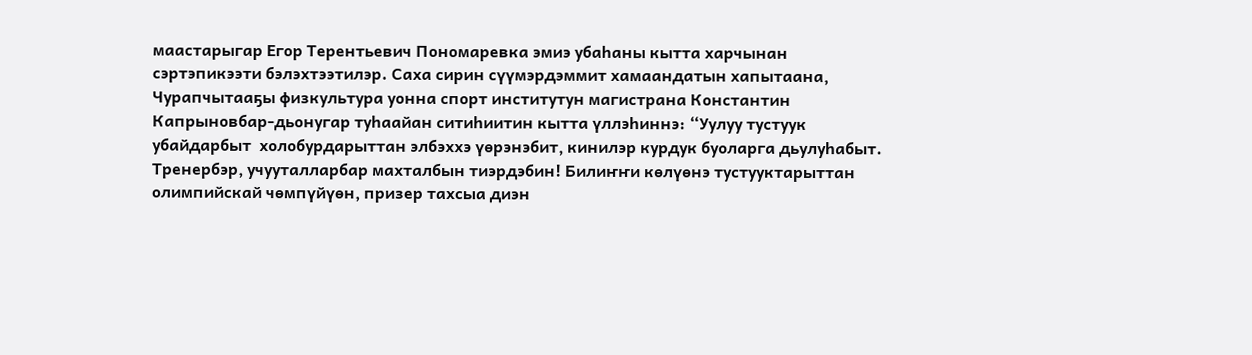маастарыгар Егор Терентьевич Пономаревка эмиэ убаһаны кытта харчынан сэртэпикээти бэлэхтээтилэр. Саха сирин сүүмэрдэммит хамаандатын хапытаана, Чурапчытааҕы физкультура уонна спорт институтун магистрана Константин Капрыновбар-дьонугар туһаайан ситиһиитин кытта үллэһиннэ: “Уулуу тустуук убайдарбыт  холобурдарыттан элбэххэ үөрэнэбит, кинилэр курдук буоларга дьулуһабыт. Тренербэр, учууталларбар махталбын тиэрдэбин! Билиҥҥи көлүөнэ тустууктарыттан олимпийскай чөмпүйүөн, призер тахсыа диэн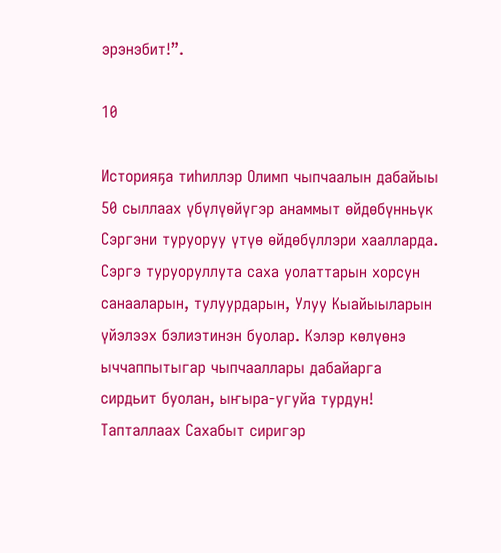эрэнэбит!”.

10

Историяҕа тиһиллэр Олимп чыпчаалын дабайыы 50 сыллаах үбүлүөйүгэр анаммыт өйдөбүнньүк Сэргэни туруоруу үтүө өйдөбүллэри хаалларда. Сэргэ туруоруллута саха уолаттарын хорсун санааларын, тулуурдарын, Улуу Кыайыыларын үйэлээх бэлиэтинэн буолар. Кэлэр көлүөнэ ыччаппытыгар чыпчааллары дабайарга сирдьит буолан, ыҥыра-угуйа турдун! Тапталлаах Сахабыт сиригэр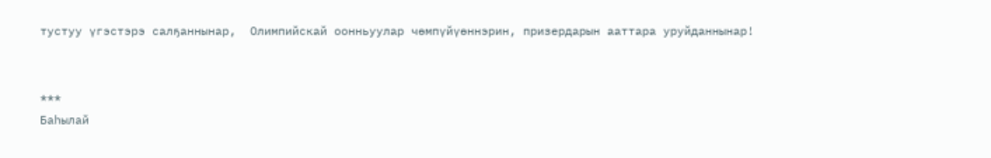тустуу үгэстэрэ салҕаннынар,  Олимпийскай оонньуулар чөмпүйүөннэрин, призердарын ааттара уруйданнынар!


***
Баһылай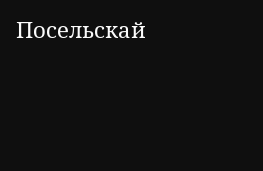Посельскай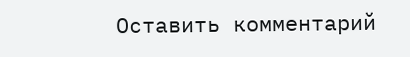Оставить комментарий